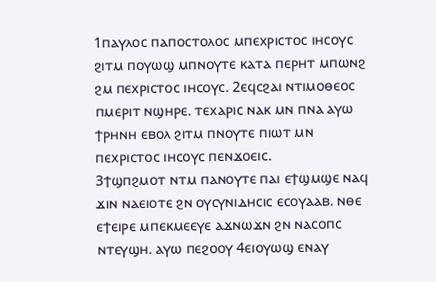1ⲡⲁⲩⲗⲟⲥ ⲡⲁⲡⲟⲥⲧⲟⲗⲟⲥ ⲙⲡⲉⲭⲣⲓⲥⲧⲟⲥ ⲓⲏⲥⲟⲩⲥ ϩⲓⲧⲙ ⲡⲟⲩⲱϣ ⲙⲡⲛⲟⲩⲧⲉ ⲕⲁⲧⲁ ⲡⲉⲣⲏⲧ ⲙⲡⲱⲛϩ ϩⲙ ⲡⲉⲭⲣⲓⲥⲧⲟⲥ ⲓⲏⲥⲟⲩⲥ. 2ⲉϥⲥϩⲁⲓ ⲛⲧⲓⲙⲟⲑⲉⲟⲥ ⲡⲙⲉⲣⲓⲧ ⲛϣⲏⲣⲉ. ⲧⲉⲭⲁⲣⲓⲥ ⲛⲁⲕ ⲙⲛ ⲡⲛⲁ ⲁⲩⲱ ϯⲣⲏⲛⲏ ⲉⲃⲟⲗ ϩⲓⲧⲙ ⲡⲛⲟⲩⲧⲉ ⲡⲓⲱⲧ ⲙⲛ ⲡⲉⲭⲣⲓⲥⲧⲟⲥ ⲓⲏⲥⲟⲩⲥ ⲡⲉⲛϫⲟⲉⲓⲥ.
3ϯϣⲡϩⲙⲟⲧ ⲛⲧⲙ ⲡⲁⲛⲟⲩⲧⲉ ⲡⲁⲓ ⲉϯϣⲙϣⲉ ⲛⲁϥ ϫⲓⲛ ⲛⲁⲉⲓⲟⲧⲉ ϩⲛ ⲟⲩⲥⲩⲛⲓⲇⲏⲥⲓⲥ ⲉⲥⲟⲩⲁⲁⲃ. ⲛⲑⲉ ⲉϯⲉⲓⲣⲉ ⲙⲡⲉⲕⲙⲉⲉⲩⲉ ⲁϫⲛⲱϫⲛ ϩⲛ ⲛⲁⲥⲟⲡⲥ ⲛⲧⲉⲩϣⲏ. ⲁⲩⲱ ⲡⲉϩⲟⲟⲩ 4ⲉⲓⲟⲩⲱϣ ⲉⲛⲁⲩ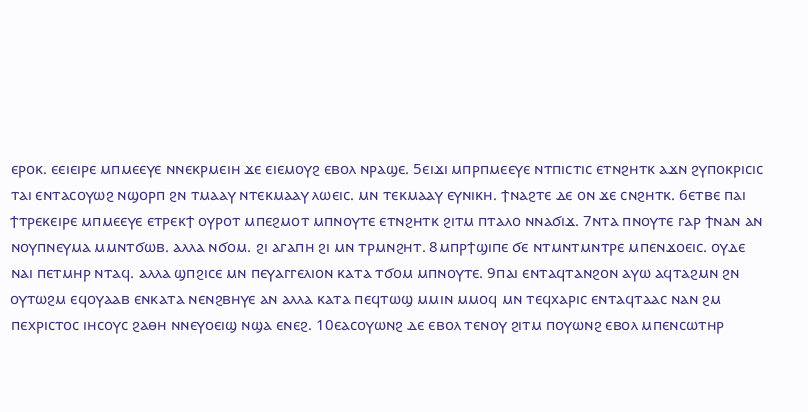ⲉⲣⲟⲕ. ⲉⲉⲓⲉⲓⲣⲉ ⲙⲡⲙⲉⲉⲩⲉ ⲛⲛⲉⲕⲣⲙⲉⲓⲏ ϫⲉ ⲉⲓⲉⲙⲟⲩϩ ⲉⲃⲟⲗ ⲛⲣⲁϣⲉ. 5ⲉⲓϫⲓ ⲙⲡⲣⲡⲙⲉⲉⲩⲉ ⲛⲧⲡⲓⲥⲧⲓⲥ ⲉⲧⲛϩⲏⲧⲕ ⲁϫⲛ ϩⲩⲡⲟⲕⲣⲓⲥⲓⲥ ⲧⲁⲓ ⲉⲛⲧⲁⲥⲟⲩⲱϩ ⲛϣⲟⲣⲡ ϩⲛ ⲧⲙⲁⲁⲩ ⲛⲧⲉⲕⲙⲁⲁⲩ ⲗⲱⲉⲓⲥ. ⲙⲛ ⲧⲉⲕⲙⲁⲁⲩ ⲉⲩⲛⲓⲕⲏ. ϯⲛⲁϩⲧⲉ ⲇⲉ ⲟⲛ ϫⲉ ⲥⲛϩⲏⲧⲕ. 6ⲉⲧⲃⲉ ⲡⲁⲓ ϯⲧⲣⲉⲕⲉⲓⲣⲉ ⲙⲡⲙⲉⲉⲩⲉ ⲉⲧⲣⲉⲕϯ ⲟⲩⲣⲟⲧ ⲙⲡⲉϩⲙⲟⲧ ⲙⲡⲛⲟⲩⲧⲉ ⲉⲧⲛϩⲏⲧⲕ ϩⲓⲧⲙ ⲡⲧⲁⲗⲟ ⲛⲛⲁϭⲓϫ. 7ⲛⲧⲁ ⲡⲛⲟⲩⲧⲉ ⲅⲁⲣ ϯⲛⲁⲛ ⲁⲛ ⲛⲟⲩⲡⲛⲉⲩⲙⲁ ⲙⲙⲛⲧϭⲱⲃ. ⲁⲗⲗⲁ ⲛϭⲟⲙ. ϩⲓ ⲁⲅⲁⲡⲏ ϩⲓ ⲙⲛ ⲧⲣⲙⲛϩⲏⲧ. 8ⲙⲡⲣϯϣⲓⲡⲉ ϭⲉ ⲛⲧⲙⲛⲧⲙⲛⲧⲣⲉ ⲙⲡⲉⲛϫⲟⲉⲓⲥ. ⲟⲩⲇⲉ ⲛⲁⲓ ⲡⲉⲧⲙⲏⲣ ⲛⲧⲁϥ. ⲁⲗⲗⲁ ϣⲡϩⲓⲥⲉ ⲙⲛ ⲡⲉⲩⲁⲅⲅⲉⲗⲓⲟⲛ ⲕⲁⲧⲁ ⲧϭⲟⲙ ⲙⲡⲛⲟⲩⲧⲉ. 9ⲡⲁⲓ ⲉⲛⲧⲁϥⲧⲁⲛϩⲟⲛ ⲁⲩⲱ ⲁϥⲧⲁϩⲙⲛ ϩⲛ ⲟⲩⲧⲱϩⲙ ⲉϥⲟⲩⲁⲁⲃ ⲉⲛⲕⲁⲧⲁ ⲛⲉⲛϩⲃⲏⲩⲉ ⲁⲛ ⲁⲗⲗⲁ ⲕⲁⲧⲁ ⲡⲉϥⲧⲱϣ ⲙⲙⲓⲛ ⲙⲙⲟϥ ⲙⲛ ⲧⲉϥⲭⲁⲣⲓⲥ ⲉⲛⲧⲁϥⲧⲁⲁⲥ ⲛⲁⲛ ϩⲙ ⲡⲉⲭⲣⲓⲥⲧⲟⲥ ⲓⲏⲥⲟⲩⲥ ϩⲁⲑⲏ ⲛⲛⲉⲩⲟⲉⲓϣ ⲛϣⲁ ⲉⲛⲉϩ. 10ⲉⲁⲥⲟⲩⲱⲛϩ ⲇⲉ ⲉⲃⲟⲗ ⲧⲉⲛⲟⲩ ϩⲓⲧⲙ ⲡⲟⲩⲱⲛϩ ⲉⲃⲟⲗ ⲙⲡⲉⲛⲥⲱⲧⲏⲣ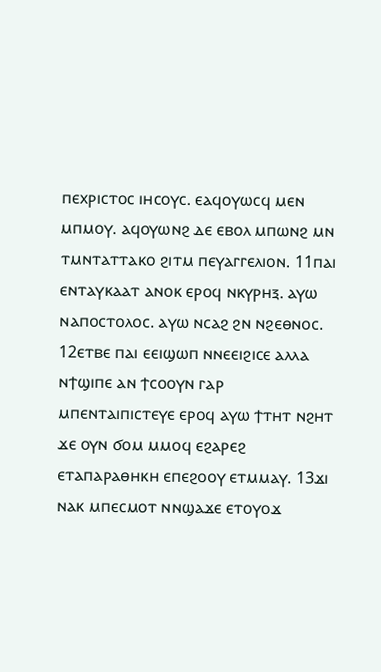ⲡⲉⲭⲣⲓⲥⲧⲟⲥ ⲓⲏⲥⲟⲩⲥ. ⲉⲁϥⲟⲩⲱⲥϥ ⲙⲉⲛ ⲙⲡⲙⲟⲩ. ⲁϥⲟⲩⲱⲛϩ ⲇⲉ ⲉⲃⲟⲗ ⲙⲡⲱⲛϩ ⲙⲛ ⲧⲙⲛⲧⲁⲧⲧⲁⲕⲟ ϩⲓⲧⲙ ⲡⲉⲩⲁⲅⲅⲉⲗⲓⲟⲛ. 11ⲡⲁⲓ ⲉⲛⲧⲁⲩⲕⲁⲁⲧ ⲁⲛⲟⲕ ⲉⲣⲟϥ ⲛⲕⲩⲣⲏⲝ. ⲁⲩⲱ ⲛⲁⲡⲟⲥⲧⲟⲗⲟⲥ. ⲁⲩⲱ ⲛⲥⲁϩ ϩⲛ ⲛϩⲉⲑⲛⲟⲥ. 12ⲉⲧⲃⲉ ⲡⲁⲓ ⲉⲉⲓϣⲱⲡ ⲛⲛⲉⲉⲓϩⲓⲥⲉ ⲁⲗⲗⲁ ⲛϯϣⲓⲡⲉ ⲁⲛ ϯⲥⲟⲟⲩⲛ ⲅⲁⲣ ⲙⲡⲉⲛⲧⲁⲓⲡⲓⲥⲧⲉⲩⲉ ⲉⲣⲟϥ ⲁⲩⲱ ϯⲧⲏⲧ ⲛϩⲏⲧ ϫⲉ ⲟⲩⲛ ϭⲟⲙ ⲙⲙⲟϥ ⲉϩⲁⲣⲉϩ ⲉⲧⲁⲡⲁⲣⲁⲑⲏⲕⲏ ⲉⲡⲉϩⲟⲟⲩ ⲉⲧⲙⲙⲁⲩ. 13ϫⲓ ⲛⲁⲕ ⲙⲡⲉⲥⲙⲟⲧ ⲛⲛϣⲁϫⲉ ⲉⲧⲟⲩⲟϫ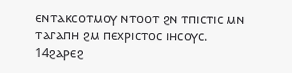ⲉⲛⲧⲁⲕⲥⲟⲧⲙⲟⲩ ⲛⲧⲟⲟⲧ ϩⲛ ⲧⲡⲓⲥⲧⲓⲥ ⲙⲛ ⲧⲁⲅⲁⲡⲏ ϩⲙ ⲡⲉⲭⲣⲓⲥⲧⲟⲥ ⲓⲏⲥⲟⲩⲥ. 14ϩⲁⲣⲉϩ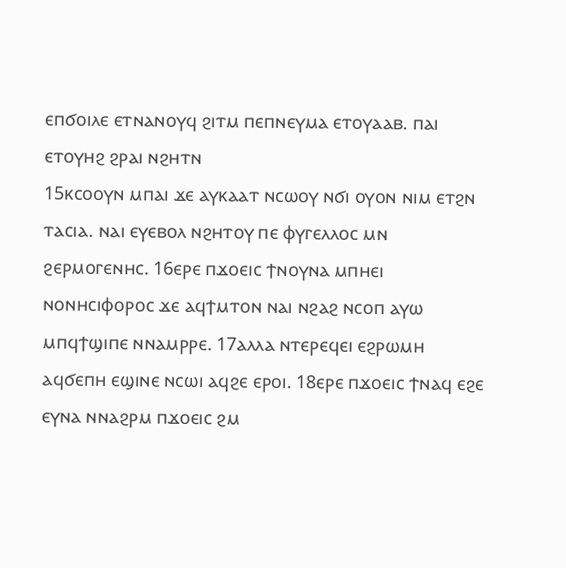ⲉⲡϭⲟⲓⲗⲉ ⲉⲧⲛⲁⲛⲟⲩϥ ϩⲓⲧⲙ ⲡⲉⲡⲛⲉⲩⲙⲁ ⲉⲧⲟⲩⲁⲁⲃ. ⲡⲁⲓ ⲉⲧⲟⲩⲏϩ ϩⲣⲁⲓ ⲛϩⲏⲧⲛ
15ⲕⲥⲟⲟⲩⲛ ⲙⲡⲁⲓ ϫⲉ ⲁⲩⲕⲁⲁⲧ ⲛⲥⲱⲟⲩ ⲛϭⲓ ⲟⲩⲟⲛ ⲛⲓⲙ ⲉⲧϩⲛ ⲧⲁⲥⲓⲁ. ⲛⲁⲓ ⲉⲩⲉⲃⲟⲗ ⲛϩⲏⲧⲟⲩ ⲡⲉ ⲫⲩⲅⲉⲗⲗⲟⲥ ⲙⲛ ϩⲉⲣⲙⲟⲅⲉⲛⲏⲥ. 16ⲉⲣⲉ ⲡϫⲟⲉⲓⲥ ϯⲛⲟⲩⲛⲁ ⲙⲡⲏⲉⲓ ⲛⲟⲛⲏⲥⲓⲫⲟⲣⲟⲥ ϫⲉ ⲁϥϯⲙⲧⲟⲛ ⲛⲁⲓ ⲛϩⲁϩ ⲛⲥⲟⲡ ⲁⲩⲱ ⲙⲡϥϯϣⲓⲡⲉ ⲛⲛⲁⲙⲣⲣⲉ. 17ⲁⲗⲗⲁ ⲛⲧⲉⲣⲉϥⲉⲓ ⲉϩⲣⲱⲙⲏ ⲁϥϭⲉⲡⲏ ⲉϣⲓⲛⲉ ⲛⲥⲱⲓ ⲁϥϩⲉ ⲉⲣⲟⲓ. 18ⲉⲣⲉ ⲡϫⲟⲉⲓⲥ ϯⲛⲁϥ ⲉϩⲉ ⲉⲩⲛⲁ ⲛⲛⲁϩⲣⲙ ⲡϫⲟⲉⲓⲥ ϩⲙ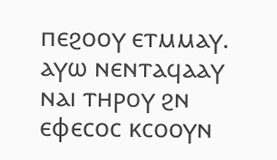ⲡⲉϩⲟⲟⲩ ⲉⲧⲙⲙⲁⲩ. ⲁⲩⲱ ⲛⲉⲛⲧⲁϥⲁⲁⲩ ⲛⲁⲓ ⲧⲏⲣⲟⲩ ϩⲛ ⲉⲫⲉⲥⲟⲥ ⲕⲥⲟⲟⲩⲛ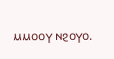ⲙⲙⲟⲟⲩ ⲛϩⲟⲩⲟ.